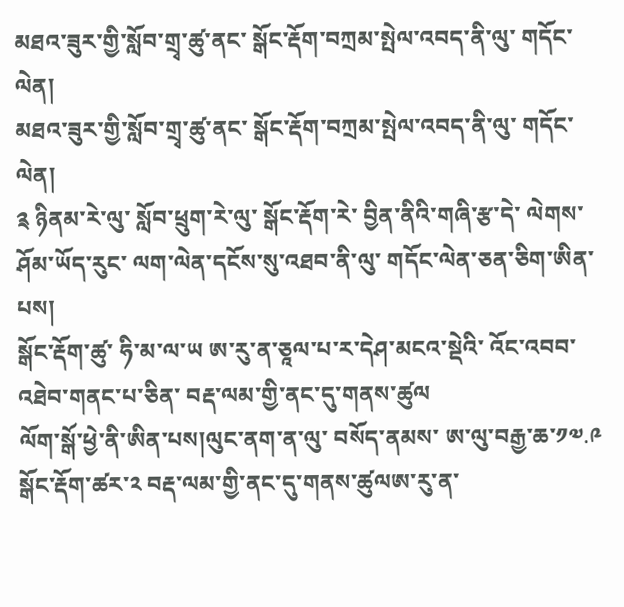མཐའ་ཟུར་གྱི་སློབ་གྲྭ་ཚུ་ནང་ སྒོང་རྡོག་བཀྲམ་སྤེལ་འབད་ནི་ལུ་ གདོང་ལེན།
མཐའ་ཟུར་གྱི་སློབ་གྲྭ་ཚུ་ནང་ སྒོང་རྡོག་བཀྲམ་སྤེལ་འབད་ནི་ལུ་ གདོང་ལེན།
༉ ཉིནམ་རེ་ལུ་ སློབ་ཕྲུག་རེ་ལུ་ སྒོང་རྡོག་རེ་ བྱིན་ནིའི་གཞི་རྩ་དེ་ ལེགས་ཤོམ་ཡོད་རུང་ ལག་ལེན་དངོས་སུ་འཐབ་ནི་ལུ་ གདོང་ལེན་ཅན་ཅིག་ཨིན་པས།
སྒོང་རྡོག་ཚུ་ ཧི་མ་ལ་ཡ ཨ་རུ་ན་ཅཱལ་པ་ར་དེཤ་མངའ་སྡེའི་ འོང་འབབ་འཐེབ་གནང་པ་ཅིན་ བརྡ་ལམ་གྱི་ནང་དུ་གནས་ཚུལ
ལོག་སྒོ་ཕྱེ་ནི་ཨིན་པས།ལུང་ནག་ན་ལུ་ བསོད་ནམས་ ཨ་ལུ་བརྒྱ་ཆ་༡༧.༩ སྒོང་རྡོག་ཚར་༢ བརྡ་ལམ་གྱི་ནང་དུ་གནས་ཚུལཨ་རུ་ན་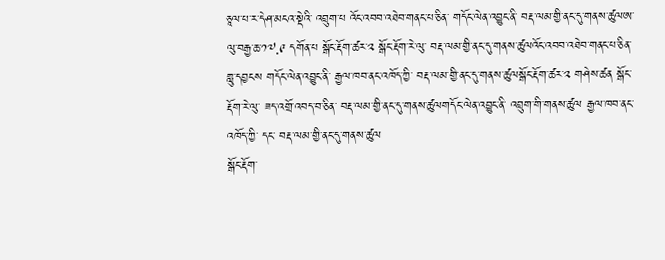ཅཱལ་པ་ར་དེཤ་མངའ་སྡེའི་ འབྲུག་པ འོང་འབབ་འཐེབ་གནང་པ་ཅིན་ གདོང་ལེན་འབྱུང་ནི་ བརྡ་ལམ་གྱི་ནང་དུ་གནས་ཚུལཨ་ལུ་བརྒྱ་ཆ་༡༧.༩ དགོན་པ སྒོང་རྡོག་ཚར་༢ སྒོང་རྡོག་རེ་ལུ་ བརྡ་ལམ་གྱི་ནང་དུ་གནས་ཚུལའོང་འབབ་འཐེབ་གནང་པ་ཅིན་ གླུ་དབྱངས གདོང་ལེན་འབྱུང་ནི་ རྒྱལ་ཁབ་ནང་འཁོད་ཀྱི་ བརྡ་ལམ་གྱི་ནང་དུ་གནས་ཚུལསྒོང་རྡོག་ཚར་༢ གཤེས་ཚན སྒོང་རྡོག་རེ་ལུ་ ཟད་འགྲོ་འབད་བ་ཅིན་ བརྡ་ལམ་གྱི་ནང་དུ་གནས་ཚུལགདོང་ལེན་འབྱུང་ནི་ འབྲུག་གི་གནས་ཚུལ རྒྱལ་ཁབ་ནང་འཁོད་ཀྱི་ དང་ བརྡ་ལམ་གྱི་ནང་དུ་གནས་ཚུལ
སྒོང་རྡོག་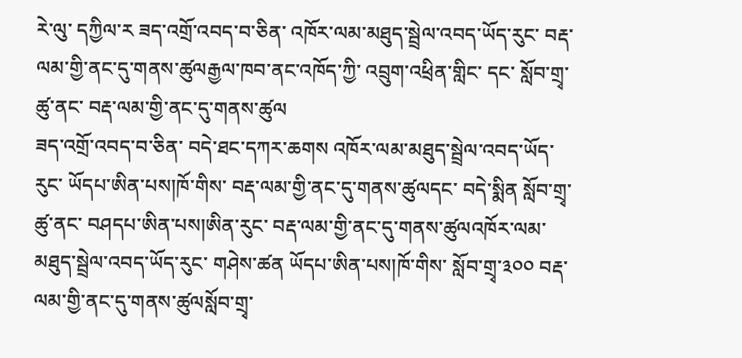རེ་ལུ་ དཀྱིལ་ར ཟད་འགྲོ་འབད་བ་ཅིན་ འཁོར་ལམ་མཐུད་སྦྲེལ་འབད་ཡོད་རུང་ བརྡ་ལམ་གྱི་ནང་དུ་གནས་ཚུལརྒྱལ་ཁབ་ནང་འཁོད་ཀྱི་ འབྲུག་འཕྲིན་གླིང་ དང་ སློབ་གྲྭ་ཚུ་ནང་ བརྡ་ལམ་གྱི་ནང་དུ་གནས་ཚུལ
ཟད་འགྲོ་འབད་བ་ཅིན་ བདེ་ཐང་དཀར་ཆགས འཁོར་ལམ་མཐུད་སྦྲེལ་འབད་ཡོད་རུང་ ཡོདཔ་ཨིན་པས།ཁོ་གིས་ བརྡ་ལམ་གྱི་ནང་དུ་གནས་ཚུལདང་ བདེ་སྨིན སློབ་གྲྭ་ཚུ་ནང་ བཤདཔ་ཨིན་པས།ཨིན་རུང་ བརྡ་ལམ་གྱི་ནང་དུ་གནས་ཚུལའཁོར་ལམ་མཐུད་སྦྲེལ་འབད་ཡོད་རུང་ གཤེས་ཚན ཡོདཔ་ཨིན་པས།ཁོ་གིས་ སློབ་གྲྭ་༣༠༠ བརྡ་ལམ་གྱི་ནང་དུ་གནས་ཚུལསློབ་གྲྭ་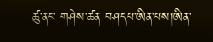ཚུ་ནང་ གཤེས་ཚན བཤདཔ་ཨིན་པས།ཨིན་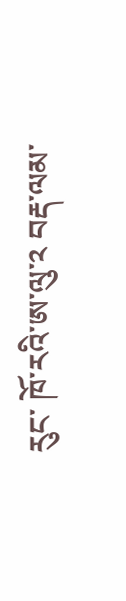རུང་ ཁོ་རའི་ཨ་ལུ་༢ བརྡ་ལམ་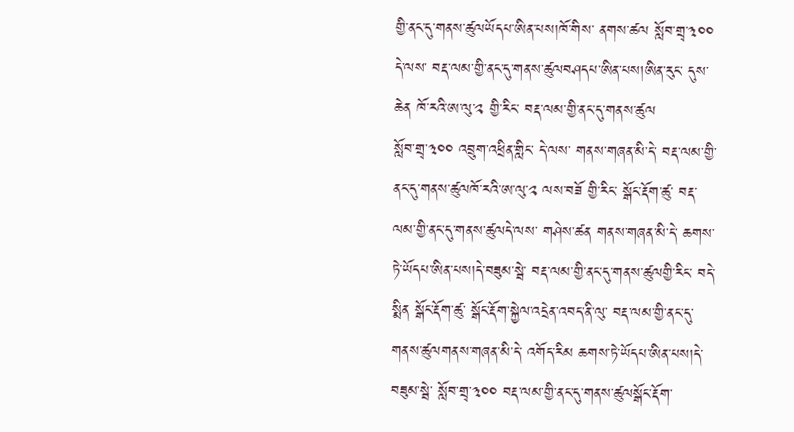གྱི་ནང་དུ་གནས་ཚུལཡོདཔ་ཨིན་པས།ཁོ་གིས་ ནགས་ཚལ སློབ་གྲྭ་༣༠༠ དེ་ལས་ བརྡ་ལམ་གྱི་ནང་དུ་གནས་ཚུལབཤདཔ་ཨིན་པས།ཨིན་རུང་ དུས་ཆེན ཁོ་རའི་ཨ་ལུ་༢ གྱི་རིང་ བརྡ་ལམ་གྱི་ནང་དུ་གནས་ཚུལ
སློབ་གྲྭ་༣༠༠ འབྲུག་འཕྲིན་གླིང་ དེ་ལས་ གནས་གཞན་མི་དེ་ བརྡ་ལམ་གྱི་ནང་དུ་གནས་ཚུལཁོ་རའི་ཨ་ལུ་༢ ལས་བཟོ གྱི་རིང་ སྒོང་རྡོག་ཚུ་ བརྡ་ལམ་གྱི་ནང་དུ་གནས་ཚུལདེ་ལས་ གཤེས་ཚན གནས་གཞན་མི་དེ་ ཆགས་ཏེ་ཡོདཔ་ཨིན་པས།དེ་བཟུམ་སྦེ་ བརྡ་ལམ་གྱི་ནང་དུ་གནས་ཚུལགྱི་རིང་ བདེ་སྨིན སྒོང་རྡོག་ཚུ་ སྒོང་རྡོག་སྐྱེལ་འདྲེན་འབད་ནི་ལུ་ བརྡ་ལམ་གྱི་ནང་དུ་གནས་ཚུལགནས་གཞན་མི་དེ་ འགོད་རིམ ཆགས་ཏེ་ཡོདཔ་ཨིན་པས།དེ་བཟུམ་སྦེ་ སློབ་གྲྭ་༣༠༠ བརྡ་ལམ་གྱི་ནང་དུ་གནས་ཚུལསྒོང་རྡོག་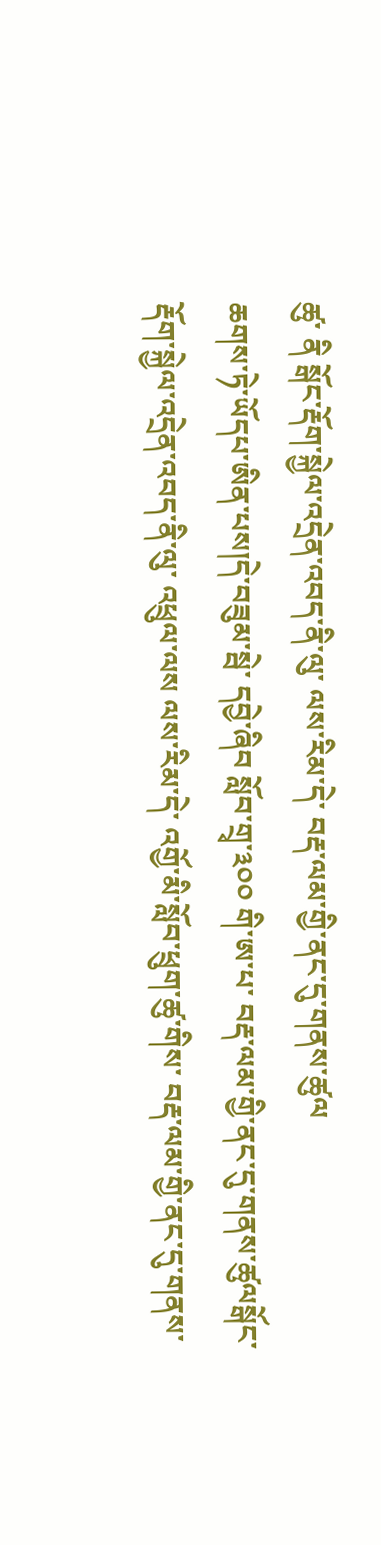ཚུ་ ནི སྒོང་རྡོག་སྐྱེལ་འདྲེན་འབད་ནི་ལུ་ ལས་རིམ་དེ་ བརྡ་ལམ་གྱི་ནང་དུ་གནས་ཚུལ
ཆགས་ཏེ་ཡོདཔ་ཨིན་པས།དེ་བཟུམ་སྦེ་ དབྱེ་ཞིབ སློབ་གྲྭ་༣༠༠ གི་ཨ་པ་ བརྡ་ལམ་གྱི་ནང་དུ་གནས་ཚུལསྒོང་རྡོག་སྐྱེལ་འདྲེན་འབད་ནི་ལུ་ འཕྲུལ་ལས ལས་རིམ་དེ་ འགྱོ་མི་སློབ་ཕྲུག་ཚུ་གིས་ བརྡ་ལམ་གྱི་ནང་དུ་གནས་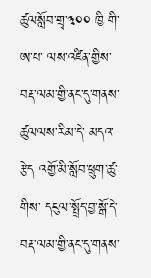ཚུལསློབ་གྲྭ་༣༠༠ ཁྱི གི་ཨ་པ་ ལས་འཛིན་གྱིས་ བརྡ་ལམ་གྱི་ནང་དུ་གནས་ཚུལལས་རིམ་དེ་ མདའ་རྩེད འགྱོ་མི་སློབ་ཕྲུག་ཚུ་གིས་ དངུལ་སྤྲོད་བྱ་སྒོ་དེ་ བརྡ་ལམ་གྱི་ནང་དུ་གནས་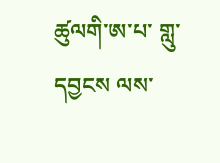ཚུལགི་ཨ་པ་ གླུ་དབྱངས ལས་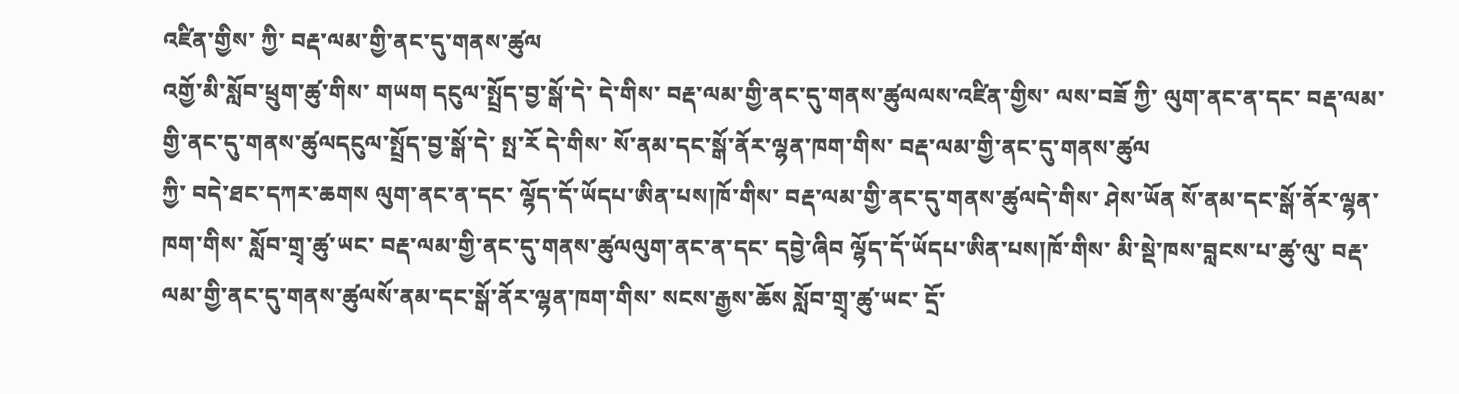འཛིན་གྱིས་ ཀྱི་ བརྡ་ལམ་གྱི་ནང་དུ་གནས་ཚུལ
འགྱོ་མི་སློབ་ཕྲུག་ཚུ་གིས་ གཡག དངུལ་སྤྲོད་བྱ་སྒོ་དེ་ དེ་གིས་ བརྡ་ལམ་གྱི་ནང་དུ་གནས་ཚུལལས་འཛིན་གྱིས་ ལས་བཟོ ཀྱི་ ལུག་ནང་ན་དང་ བརྡ་ལམ་གྱི་ནང་དུ་གནས་ཚུལདངུལ་སྤྲོད་བྱ་སྒོ་དེ་ སྤ་རོ དེ་གིས་ སོ་ནམ་དང་སྒོ་ནོར་ལྷན་ཁག་གིས་ བརྡ་ལམ་གྱི་ནང་དུ་གནས་ཚུལ
ཀྱི་ བདེ་ཐང་དཀར་ཆགས ལུག་ནང་ན་དང་ ལྷོད་དོ་ཡོདཔ་ཨིན་པས།ཁོ་གིས་ བརྡ་ལམ་གྱི་ནང་དུ་གནས་ཚུལདེ་གིས་ ཤེས་ཡོན སོ་ནམ་དང་སྒོ་ནོར་ལྷན་ཁག་གིས་ སློབ་གྲྭ་ཚུ་ཡང་ བརྡ་ལམ་གྱི་ནང་དུ་གནས་ཚུལལུག་ནང་ན་དང་ དབྱེ་ཞིབ ལྷོད་དོ་ཡོདཔ་ཨིན་པས།ཁོ་གིས་ མི་སྡེ་ཁས་བླངས་པ་ཚུ་ལུ་ བརྡ་ལམ་གྱི་ནང་དུ་གནས་ཚུལསོ་ནམ་དང་སྒོ་ནོར་ལྷན་ཁག་གིས་ སངས་རྒྱས་ཆོས སློབ་གྲྭ་ཚུ་ཡང་ དྲོ་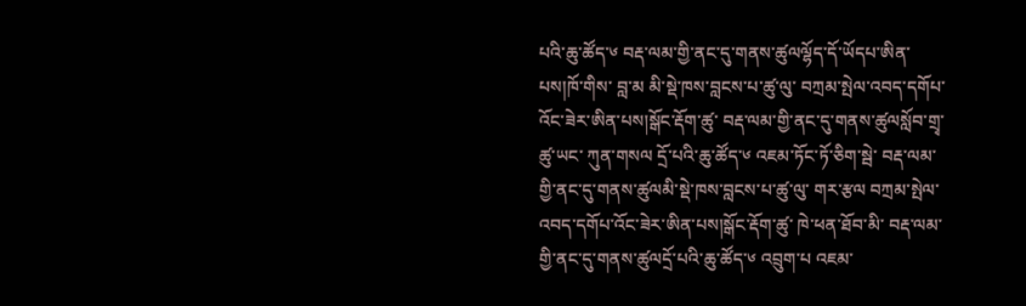པའི་ཆུ་ཚོད་༦ བརྡ་ལམ་གྱི་ནང་དུ་གནས་ཚུལལྷོད་དོ་ཡོདཔ་ཨིན་པས།ཁོ་གིས་ བླ་མ མི་སྡེ་ཁས་བླངས་པ་ཚུ་ལུ་ བཀྲམ་སྤེལ་འབད་དགོཔ་འོང་ཟེར་ཨིན་པས།སྒོང་རྡོག་ཚུ་ བརྡ་ལམ་གྱི་ནང་དུ་གནས་ཚུལསློབ་གྲྭ་ཚུ་ཡང་ ཀུན་གསལ དྲོ་པའི་ཆུ་ཚོད་༦ འཇམ་ཏོང་ཏོ་ཅིག་སྦེ་ བརྡ་ལམ་གྱི་ནང་དུ་གནས་ཚུལམི་སྡེ་ཁས་བླངས་པ་ཚུ་ལུ་ གར་རྩལ བཀྲམ་སྤེལ་འབད་དགོཔ་འོང་ཟེར་ཨིན་པས།སྒོང་རྡོག་ཚུ་ ཁེ་ཕན་ཐོབ་མི་ བརྡ་ལམ་གྱི་ནང་དུ་གནས་ཚུལདྲོ་པའི་ཆུ་ཚོད་༦ འབྲུག་པ འཇམ་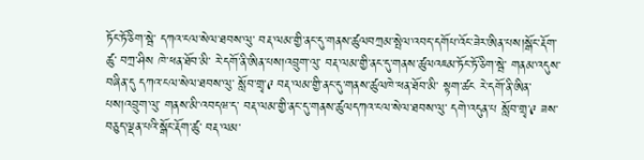ཏོང་ཏོ་ཅིག་སྦེ་ དཀའ་ངལ་སེལ་ཐབས་ལུ་ བརྡ་ལམ་གྱི་ནང་དུ་གནས་ཚུལབཀྲམ་སྤེལ་འབད་དགོཔ་འོང་ཟེར་ཨིན་པས།སྒོང་རྡོག་ཚུ་ བཀྲ་ཤིས ཁེ་ཕན་ཐོབ་མི་ རེ་དགོ་ནི་ཨིན་པས།འབྲུག་ལུ་ བརྡ་ལམ་གྱི་ནང་དུ་གནས་ཚུལའཇམ་ཏོང་ཏོ་ཅིག་སྦེ་ གནམ་འདུས་བཞིན་དུ དཀའ་ངལ་སེལ་ཐབས་ལུ་ སློབ་གྲྭ་༩ བརྡ་ལམ་གྱི་ནང་དུ་གནས་ཚུལཁེ་ཕན་ཐོབ་མི་ སྟག་ཚང རེ་དགོ་ནི་ཨིན་པས།འབྲུག་ལུ་ གནས་མི་འབདཝ་ད་ བརྡ་ལམ་གྱི་ནང་དུ་གནས་ཚུལདཀའ་ངལ་སེལ་ཐབས་ལུ་ དགེ་འདུན་པ སློབ་གྲྭ་༩ ཟས་བཅུད་ལྡན་པའི་སྒོང་རྡོག་ཚུ་ བརྡ་ལམ་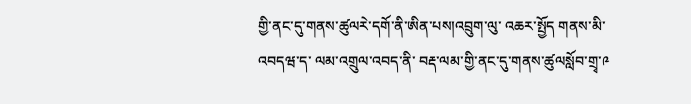གྱི་ནང་དུ་གནས་ཚུལརེ་དགོ་ནི་ཨིན་པས།འབྲུག་ལུ་ འཆར་སྤྱོད གནས་མི་འབདཝ་ད་ ལམ་འགྲུལ་འབད་ནི་ བརྡ་ལམ་གྱི་ནང་དུ་གནས་ཚུལསློབ་གྲྭ་༩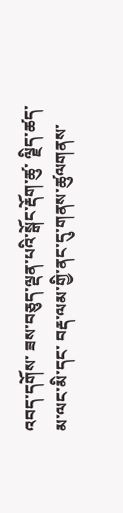འབད་དགོས་ ཟས་བཅུད་ལྡན་པའི་སྒོང་རྡོག་ཚུ་ ལྗིད་ཚད་མ་ལང་མི་དང་ བརྡ་ལམ་གྱི་ནང་དུ་གནས་ཚུལགནས་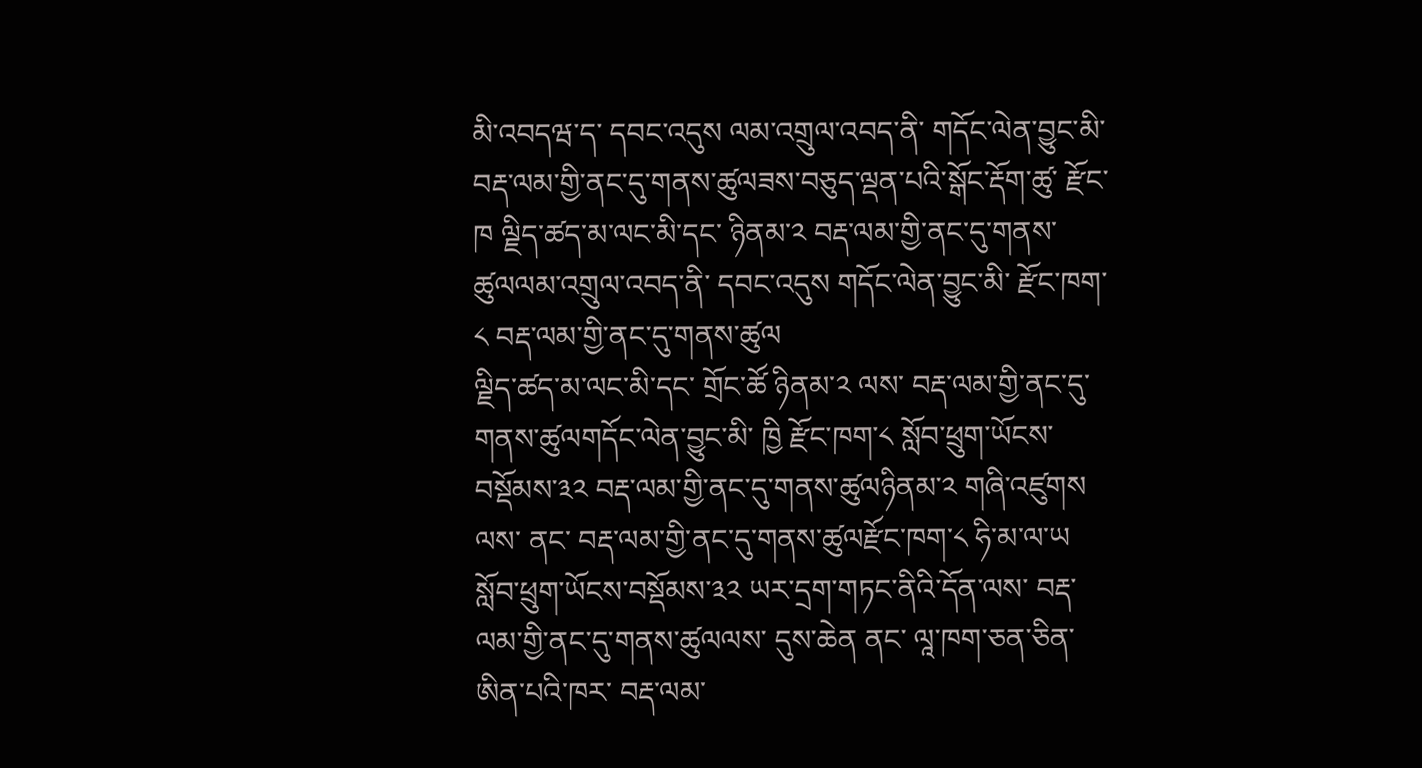མི་འབདཝ་ད་ དབང་འདུས ལམ་འགྲུལ་འབད་ནི་ གདོང་ལེན་བྱུང་མི་ བརྡ་ལམ་གྱི་ནང་དུ་གནས་ཚུལཟས་བཅུད་ལྡན་པའི་སྒོང་རྡོག་ཚུ་ རྫོང་ཁ ལྗིད་ཚད་མ་ལང་མི་དང་ ཉིནམ་༢ བརྡ་ལམ་གྱི་ནང་དུ་གནས་ཚུལལམ་འགྲུལ་འབད་ནི་ དབང་འདུས གདོང་ལེན་བྱུང་མི་ རྫོང་ཁག་༨ བརྡ་ལམ་གྱི་ནང་དུ་གནས་ཚུལ
ལྗིད་ཚད་མ་ལང་མི་དང་ གྲོང་ཚོ ཉིནམ་༢ ལས་ བརྡ་ལམ་གྱི་ནང་དུ་གནས་ཚུལགདོང་ལེན་བྱུང་མི་ ཁྱི རྫོང་ཁག་༨ སློབ་ཕྲུག་ཡོངས་བསྡོམས་༣༢ བརྡ་ལམ་གྱི་ནང་དུ་གནས་ཚུལཉིནམ་༢ གཞི་འཛུགས ལས་ ནང་ བརྡ་ལམ་གྱི་ནང་དུ་གནས་ཚུལརྫོང་ཁག་༨ ཧི་མ་ལ་ཡ སློབ་ཕྲུག་ཡོངས་བསྡོམས་༣༢ ཡར་དྲག་གཏང་ནིའི་དོན་ལས་ བརྡ་ལམ་གྱི་ནང་དུ་གནས་ཚུལལས་ དུས་ཆེན ནང་ ལཱ་ཁག་ཅན་ཅིན་ཨིན་པའི་ཁར་ བརྡ་ལམ་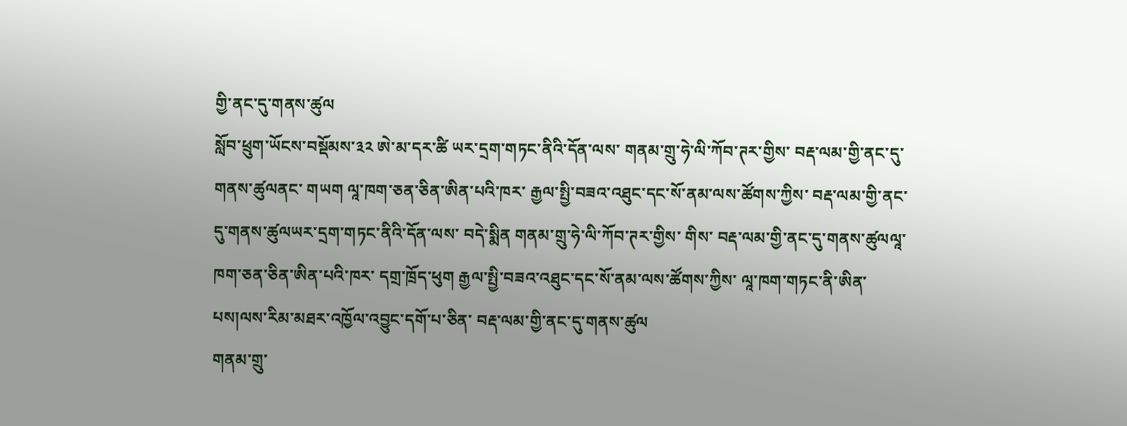གྱི་ནང་དུ་གནས་ཚུལ
སློབ་ཕྲུག་ཡོངས་བསྡོམས་༣༢ ཨེ་མ་དར་ཚི ཡར་དྲག་གཏང་ནིའི་དོན་ལས་ གནམ་གྲུ་ཧེ་ལི་ཀོབ་ཊར་གྱིས་ བརྡ་ལམ་གྱི་ནང་དུ་གནས་ཚུལནང་ གཡག ལཱ་ཁག་ཅན་ཅིན་ཨིན་པའི་ཁར་ རྒྱལ་སྤྱི་བཟའ་འཐུང་དང་སོ་ནམ་ལས་ཚོགས་ཀྱིས་ བརྡ་ལམ་གྱི་ནང་དུ་གནས་ཚུལཡར་དྲག་གཏང་ནིའི་དོན་ལས་ བདེ་སྨིན གནམ་གྲུ་ཧེ་ལི་ཀོབ་ཊར་གྱིས་ གིས་ བརྡ་ལམ་གྱི་ནང་དུ་གནས་ཚུལལཱ་ཁག་ཅན་ཅིན་ཨིན་པའི་ཁར་ དགྲ་ཁྲོད་ཕུག རྒྱལ་སྤྱི་བཟའ་འཐུང་དང་སོ་ནམ་ལས་ཚོགས་ཀྱིས་ ལཱ་ཁག་གཏང་ནི་ཨིན་པས།ལས་རིམ་མཐར་འཁྱོལ་འབྱུང་དགོ་པ་ཅིན་ བརྡ་ལམ་གྱི་ནང་དུ་གནས་ཚུལ
གནམ་གྲུ་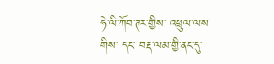ཧེ་ལི་ཀོབ་ཊར་གྱིས་ འཕྲུལ་ལས གིས་ དང་ བརྡ་ལམ་གྱི་ནང་དུ་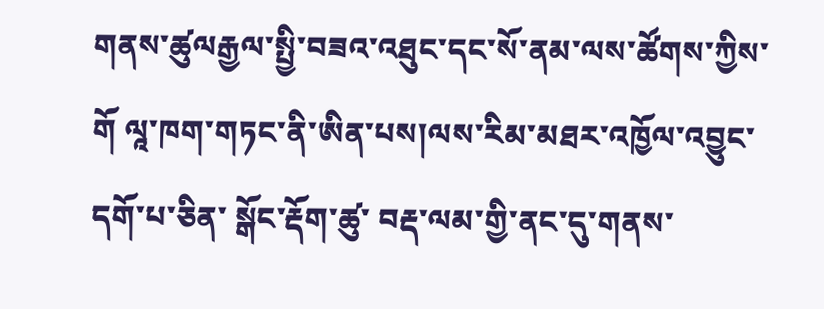གནས་ཚུལརྒྱལ་སྤྱི་བཟའ་འཐུང་དང་སོ་ནམ་ལས་ཚོགས་ཀྱིས་ གོ ལཱ་ཁག་གཏང་ནི་ཨིན་པས།ལས་རིམ་མཐར་འཁྱོལ་འབྱུང་དགོ་པ་ཅིན་ སྒོང་རྡོག་ཚུ་ བརྡ་ལམ་གྱི་ནང་དུ་གནས་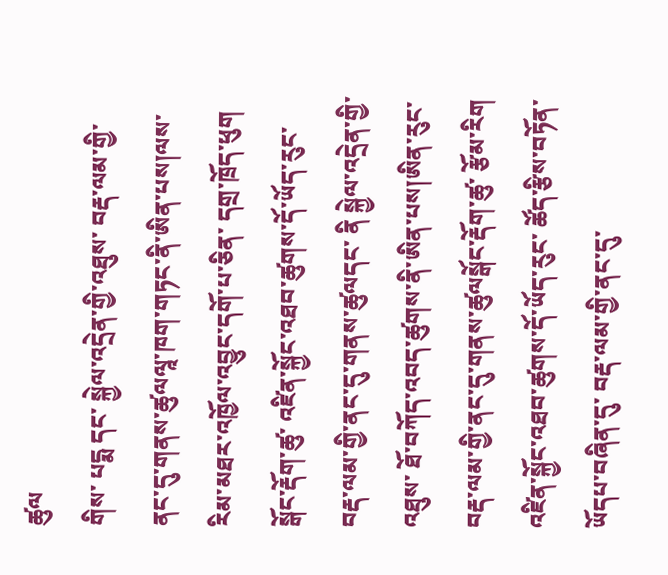ཚུལ
གིས་ པདྨ དང་ སྐྱེལ་འདྲེན་གྱི་འཐུས་ བརྡ་ལམ་གྱི་ནང་དུ་གནས་ཚུལལཱ་ཁག་གཏང་ནི་ཨིན་པས།ལས་རིམ་མཐར་འཁྱོལ་འབྱུང་དགོ་པ་ཅིན་ དགྲ་ཁྲོད་ཕུག སྒོང་རྡོག་ཚུ་ འཛིན་སྐྱོང་འཐབ་ཚུགས་དོ་ཡོད་རུང་ བརྡ་ལམ་གྱི་ནང་དུ་གནས་ཚུལདང་ ནི སྐྱེལ་འདྲེན་གྱི་འཐུས་ ཐོ་བཀོད་འབད་ཚུགས་ནི་ཨིན་པས།ཨིན་རུང་ བརྡ་ལམ་གྱི་ནང་དུ་གནས་ཚུལསྒོང་རྡོག་ཚུ་ རྩོམ་རིག འཛིན་སྐྱོང་འཐབ་ཚུགས་དོ་ཡོད་རུང་ ཚོད་རྩིས་བཏོན་ཡོདཔ་བཞིན་དུ་ བརྡ་ལམ་གྱི་ནང་དུ་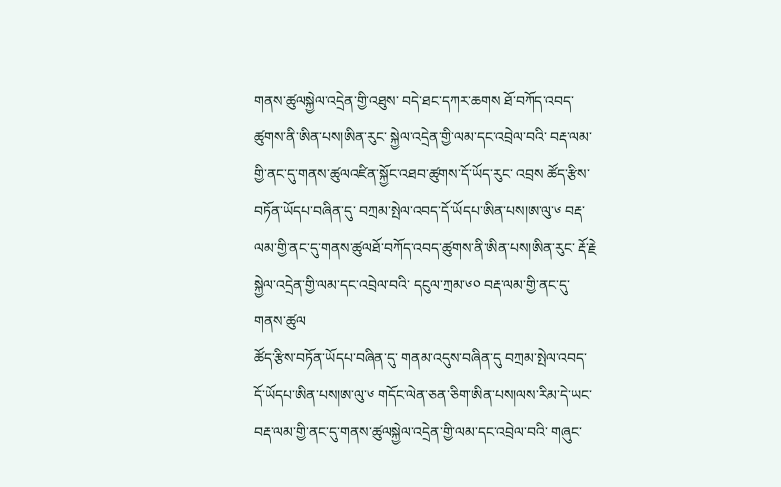གནས་ཚུལསྐྱེལ་འདྲེན་གྱི་འཐུས་ བདེ་ཐང་དཀར་ཆགས ཐོ་བཀོད་འབད་ཚུགས་ནི་ཨིན་པས།ཨིན་རུང་ སྐྱེལ་འདྲེན་གྱི་ལམ་དང་འབྲེལ་བའི་ བརྡ་ལམ་གྱི་ནང་དུ་གནས་ཚུལའཛིན་སྐྱོང་འཐབ་ཚུགས་དོ་ཡོད་རུང་ འབྲས ཚོད་རྩིས་བཏོན་ཡོདཔ་བཞིན་དུ་ བཀྲམ་སྤེལ་འབད་དོ་ཡོདཔ་ཨིན་པས།ཨ་ལུ་༦ བརྡ་ལམ་གྱི་ནང་དུ་གནས་ཚུལཐོ་བཀོད་འབད་ཚུགས་ནི་ཨིན་པས།ཨིན་རུང་ རྡོ་རྗེ སྐྱེལ་འདྲེན་གྱི་ལམ་དང་འབྲེལ་བའི་ དངུལ་ཀྲམ་༦༠ བརྡ་ལམ་གྱི་ནང་དུ་གནས་ཚུལ
ཚོད་རྩིས་བཏོན་ཡོདཔ་བཞིན་དུ་ གནམ་འདུས་བཞིན་དུ བཀྲམ་སྤེལ་འབད་དོ་ཡོདཔ་ཨིན་པས།ཨ་ལུ་༦ གདོང་ལེན་ཅན་ཅིག་ཨིན་པས།ལས་རིམ་དེ་ཡང་ བརྡ་ལམ་གྱི་ནང་དུ་གནས་ཚུལསྐྱེལ་འདྲེན་གྱི་ལམ་དང་འབྲེལ་བའི་ གཞུང་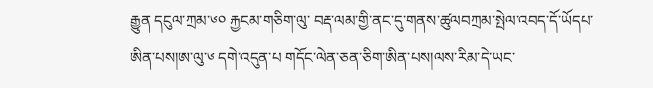རྒྱུན དངུལ་ཀྲམ་༦༠ རྐྱངམ་གཅིག་ལུ་ བརྡ་ལམ་གྱི་ནང་དུ་གནས་ཚུལབཀྲམ་སྤེལ་འབད་དོ་ཡོདཔ་ཨིན་པས།ཨ་ལུ་༦ དགེ་འདུན་པ གདོང་ལེན་ཅན་ཅིག་ཨིན་པས།ལས་རིམ་དེ་ཡང་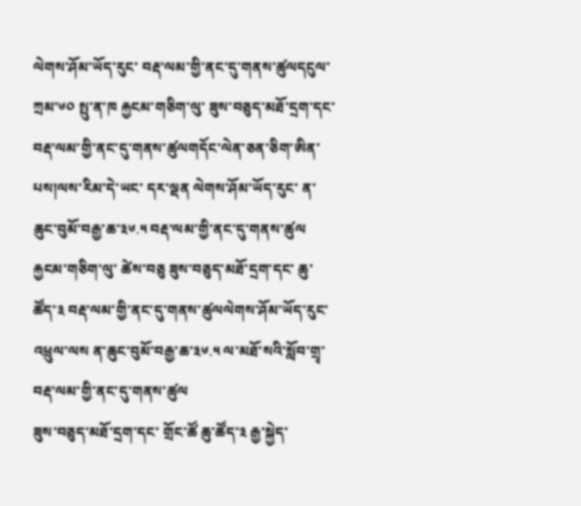ལེགས་ཤོམ་ཡོད་རུང་ བརྡ་ལམ་གྱི་ནང་དུ་གནས་ཚུལདངུལ་ཀྲམ་༦༠ སྤུ་ན་ཁ རྐྱངམ་གཅིག་ལུ་ ཟུས་བཅུད་མཐོ་དྲག་དང་ བརྡ་ལམ་གྱི་ནང་དུ་གནས་ཚུལགདོང་ལེན་ཅན་ཅིག་ཨིན་པས།ལས་རིམ་དེ་ཡང་ དར་ལྡན ལེགས་ཤོམ་ཡོད་རུང་ ན་ཆུང་བུམོ་བརྒྱ་ཆ་༣༦.༥ བརྡ་ལམ་གྱི་ནང་དུ་གནས་ཚུལ
རྐྱངམ་གཅིག་ལུ་ ཚེས་བཅུ ཟུས་བཅུད་མཐོ་དྲག་དང་ ཆུ་ཚོད་༣ བརྡ་ལམ་གྱི་ནང་དུ་གནས་ཚུལལེགས་ཤོམ་ཡོད་རུང་ འཕྲུལ་ལས ན་ཆུང་བུམོ་བརྒྱ་ཆ་༣༦.༥ ལ་མཐོ་སའི་སློབ་གྲྭ་ བརྡ་ལམ་གྱི་ནང་དུ་གནས་ཚུལ
ཟུས་བཅུད་མཐོ་དྲག་དང་ གྲོང་ཚོ ཆུ་ཚོད་༣ རྒྱ་སྐྱེད་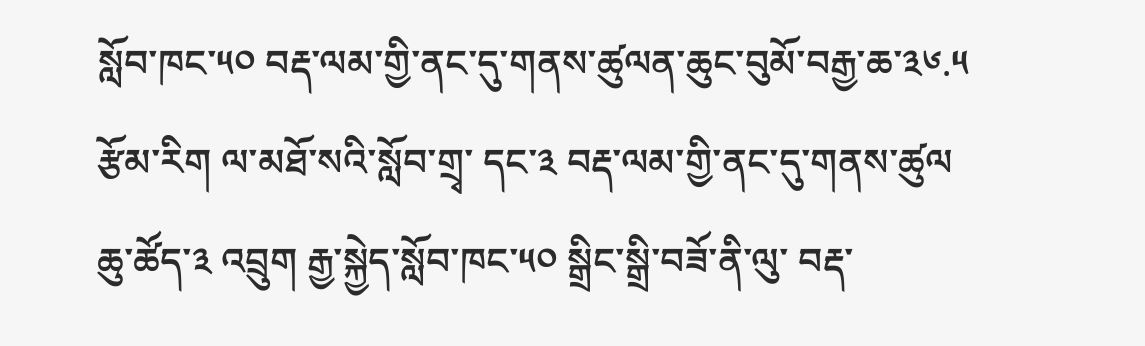སློབ་ཁང་༥༠ བརྡ་ལམ་གྱི་ནང་དུ་གནས་ཚུལན་ཆུང་བུམོ་བརྒྱ་ཆ་༣༦.༥ རྩོམ་རིག ལ་མཐོ་སའི་སློབ་གྲྭ་ དང་༣ བརྡ་ལམ་གྱི་ནང་དུ་གནས་ཚུལ
ཆུ་ཚོད་༣ འབྲུག རྒྱ་སྐྱེད་སློབ་ཁང་༥༠ སྒྲིང་སྒྲི་བཟོ་ནི་ལུ་ བརྡ་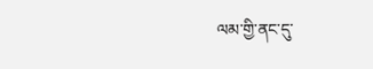ལམ་གྱི་ནང་དུ་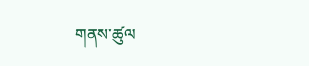གནས་ཚུལ